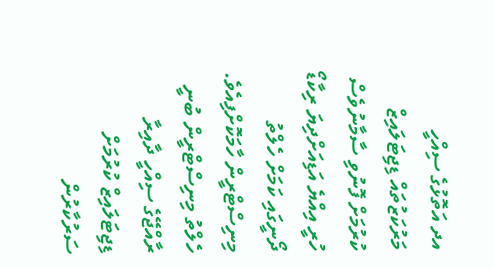އދ އަތޮޅުގެ ސިއްހީ މަރުކަޒުތައް ޑިޖިޓަލައިޒް ކުރުމަށް ފޮނުވި ސާމާނުވެސް ހުރީ އިއްޔެ އަޑިއަށްދިޔަ ރިކާޑޯ ދޯނީގައި ކަމަށް ހެލްތު މިނިސްޓްރީން ހާމަކޮށްފިއެވެ.
ހެލްތު މިނިސްޓްރީން ބުނީ ރާއްޖޭގެ ސިއްހީ ދާއިރާ ޑިޖިޓަލައިޒް ކުރުމަށް ސަރުކާރުން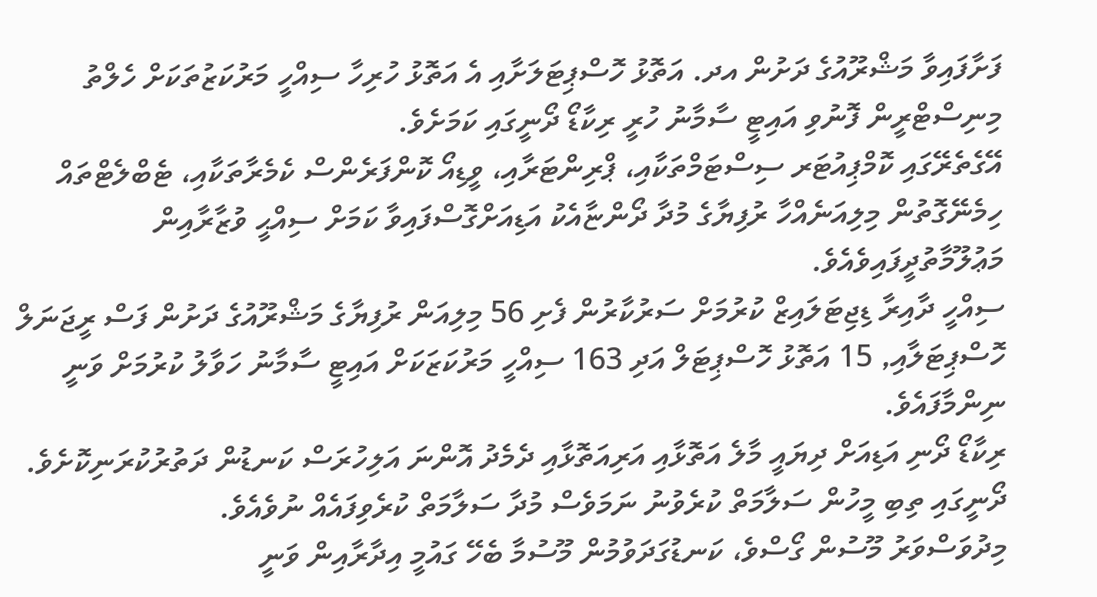ފަށާފައިވާ މަޝްރޫއުގެ ދަށުން އދ. އަތޮޅު ހޮސްޕިޓަލަށާއި އެ އަތޮޅު ހުރިހާ ސިއްހީ މަރުކަޒުތަކަށް ހެލްތު މިނިސްޓްރީން ފޮނުވި އައިޓީ ސާމާނު ހުރީ ރިކާޑޯ ދޯނީގައި ކަމަށެވެ.
އޭގެތެރޭގައި ކޮމްޕިއުޓަރ ސިސްޓަމްތަކާއި، ޕްރިންޓަރާއި، ވީޑިއޯ ކޮންފަރެންސް ކެމެރާތަކާއި، ޓެބްލެޓްތައް ހިމެނޭގޮތުން މިލިއަނެއްހާ ރުފިޔާގެ މުދާ ދޯންޏާއެކު އަޑިއަށްގޮސްފައިވާ ކަމަށް ސިއްޙީ ވުޒާރާއިން މަޢުލޫމާތުދީފައިވެއެވެ.
ސިއްހީ ދާއިރާ ޑިޖިޓަލައިޒް ކުރުމަށް ސަރުކާރުން ފެށި 56 މިލިއަން ރުފިޔާގެ މަޝްރޫއުގެ ދަށުން ފަސް ރީޖަނަލް ހޮސްޕިޓަލާއި, 15 އަތޮޅު ހޮސްޕިޓަލް އަދި 163 ސިއްހީ މަރުކަޒަކަށް އައިޓީ ސާމާނު ހަވާލު ކުރުމަށް ވަނީ ނިންމާފައެވެ.
ރިކާޑޯ ދޯނި އަޑިއަށް ދިޔައީ މާލެ އަތޮޅާއި އަރިއަތޮޅާއި ދެމެދު އޮންނަ އަލިހުރަސް ކަނޑުން ދަތުރުކުރަނިކޮށެވެ. ދޯނީގައި ތިބި މީހުން ސަލާމަތް ކުރެވުނު ނަމަވެސް މުދާ ސަލާމަތް ކުރެވިފައެއް ނުވެއެވެ.
މިދުވަސްވަރު މޫސުން ގޯސްވެ، ކަނޑުގަދަވުމުން މޫސުމާ ބެހޭ ގައުމީ އިދާރާއިން ވަނީ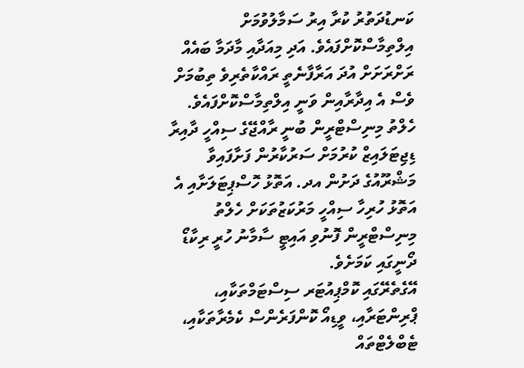ކަނޑުދަތުރު ކުރާ އިރު ސަމާލުވުމަށް އިލްތިމާސްކޮށްފައެވެ. އަދި މިއަދާއި މާދަމާ ބައެއް ރަށްރަށަށް އުދަ އަރާފާނެތީ ރައްކާތެރިވެ ތިބުމަށް ވެސް އެ އިދާރާއިން ވަނީ އިލްތިމާސްކޮށްފައެވެ.
ހެލްތު މިނިސްޓްރީން ބުނީ ރާއްޖޭގެ ސިއްހީ ދާއިރާ ޑިޖިޓަލައިޒް ކުރުމަށް ސަރުކާރުން ފަށާފައިވާ މަޝްރޫއުގެ ދަށުން އދ. އަތޮޅު ހޮސްޕިޓަލަށާއި އެ އަތޮޅު ހުރިހާ ސިއްހީ މަރުކަޒުތަކަށް ހެލްތު މިނިސްޓްރީން ފޮނުވި އައިޓީ ސާމާނު ހުރީ ރިކާޑޯ ދޯނީގައި ކަމަށެވެ.
އޭގެތެރޭގައި ކޮމްޕިއުޓަރ ސިސްޓަމްތަކާއި، ޕްރިންޓަރާއި، ވީޑިއޯ ކޮންފަރެންސް ކެމެރާތަކާއި، ޓެބްލެޓްތައް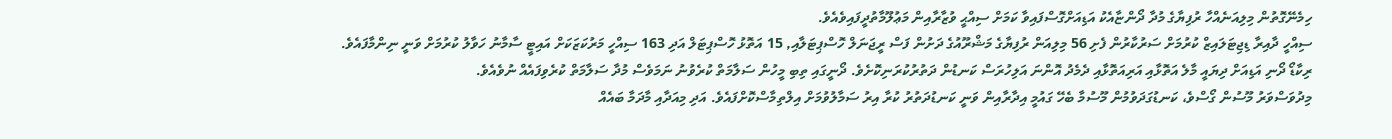ހިމެނޭގޮތުން މިލިއަނެއްހާ ރުފިޔާގެ މުދާ ދޯންޏާއެކު އަޑިއަށްގޮސްފައިވާ ކަމަށް ސިއްޙީ ވުޒާރާއިން މަޢުލޫމާތުދީފައިވެއެވެ.
ސިއްހީ ދާއިރާ ޑިޖިޓަލައިޒް ކުރުމަށް ސަރުކާރުން ފެށި 56 މިލިއަން ރުފިޔާގެ މަޝްރޫއުގެ ދަށުން ފަސް ރީޖަނަލް ހޮސްޕިޓަލާއި, 15 އަތޮޅު ހޮސްޕިޓަލް އަދި 163 ސިއްހީ މަރުކަޒަކަށް އައިޓީ ސާމާނު ހަވާލު ކުރުމަށް ވަނީ ނިންމާފައެވެ.
ރިކާޑޯ ދޯނި އަޑިއަށް ދިޔައީ މާލެ އަތޮޅާއި އަރިއަތޮޅާއި ދެމެދު އޮންނަ އަލިހުރަސް ކަނޑުން ދަތުރުކުރަނިކޮށެވެ. ދޯނީގައި ތިބި މީހުން ސަލާމަތް ކުރެވުނު ނަމަވެސް މުދާ ސަލާމަތް ކުރެވިފައެއް ނުވެއެވެ.
މިދުވަސްވަރު މޫސުން ގޯސްވެ، ކަނޑުގަދަވުމުން މޫސުމާ ބެހޭ ގައުމީ އިދާރާއިން ވަނީ ކަނޑުދަތުރު ކުރާ އިރު ސަމާލުވުމަށް އިލްތިމާސްކޮށްފައެވެ. އަދި މިއަދާއި މާދަމާ ބައެއް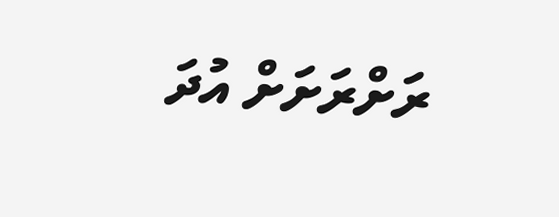ރަށްރަށަށް އުދަ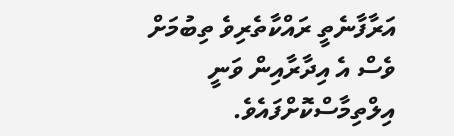އަރާފާނެތީ ރައްކާތެރިވެ ތިބުމަށް ވެސް އެ އިދާރާއިން ވަނީ އިލްތިމާސްކޮށްފައެވެ.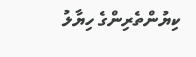ކިޔުންތެރިންގެ ހިޔާލު